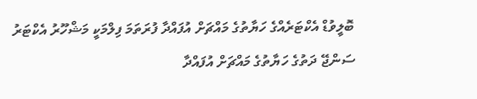ބޮލީވުޑް އެކްޓަރެއްގެ ހަޔާތުގެ މައްޗަށް އުފައްދާ ފުރަތަމަ ފިލްމަކީ މަޝްހޫރު އެކްޓަރު ސަންޖޭ ދަތުގެ ހަޔާތުގެ މައްޗަށް އުފައްދާ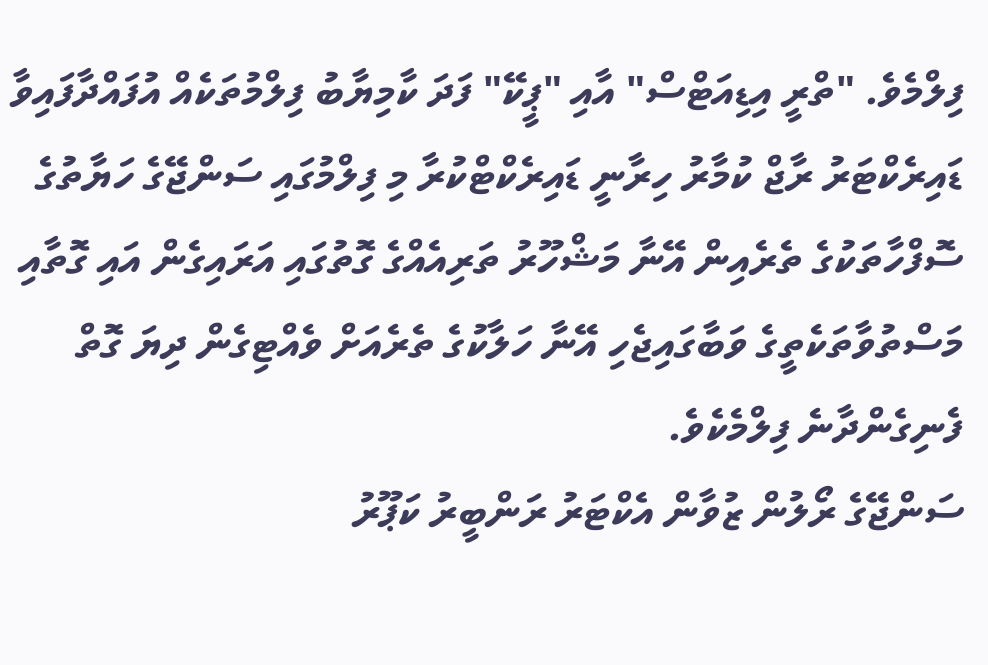ފިލްމެވެ. "ތްރީ އިޑިއަޓްސް" އާއި "ޕީކޭ" ފަދަ ކާމިޔާބު ފިލްމުތަކެއް އުފައްދާފައިވާ ޑައިރެކްޓަރު ރާޖް ކުމާރު ހިރާނީ ޑައިރެކްޓްކުރާ މި ފިލްމުގައި ސަންޖޭގެ ހަޔާތުގެ ސޮފްހާތަކުގެ ތެރެއިން އޭނާ މަޝްހޫރު ތަރިއެއްގެ ގޮތުގައި އަރައިގެން އައި ގޮތާއި މަސްތުވާތަކެތީގެ ވަބާގައިޖެހި އޭނާ ހަލާކުގެ ތެރެއަށް ވެއްޓިގެން ދިޔަ ގޮތް ފެނިގެންދާނެ ފިލްމެކެވެ.
ސަންޖޭގެ ރޯލުން ޒުވާން އެކްޓަރު ރަންބީރު ކަޕޫރު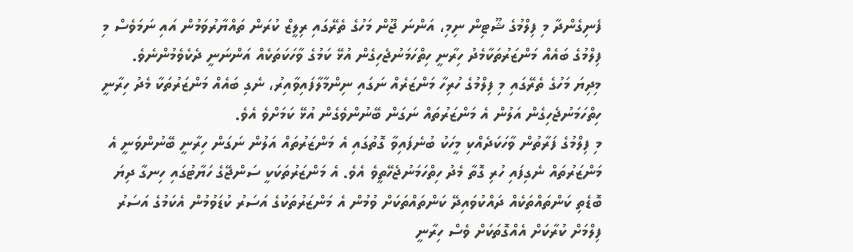ފެނިގެންދާ މި ފިލްމުގެ ޝޫޓިން ނިމި، އަންނަ ޖޫން މަހުގެ ތެރޭގައި ރިލީޒް ކުރަން ތައްޔާރުވަމުން އައި ނަމަވެސް މި ފިލްމުގެ ބައެއް މަންޒަރުތަކާމެދު ހިރާނީ ހިތްހަމަނުޖެހިގެން އުޅޭ ކަމުގެ ވާހަކަތަކެއް އަންނަނީ ދެކެވެމުންނެވެ.
މިދިޔަ މަހުގެ ތެރޭގައި މި ފިލްމުގެ ހުރިހާ މަންޒަރެއް ނަގައި ނިންމާލާފައިވާއިރު، ނެގި ބައެއް މަންޒަރުތަކާ މެދު ހިރާނީ ހިތްހަމަނުޖެހިގެން އަލުން އެ މަންޒަރުތައް ނަގަން ބޭނުންވެގެން އުޅޭ ކަމަށްވެ އެވެ.
މި ފިލްމުގެ ފަރާތުން ވާހަކަދެއްކި މީހަކު ބުނެފައިވާ ގޮތުގައި އެ މަންޒަރުތައް އަލުން ނަގަން ހިރާނީ ބޭނުންވަނީ އެ މަންޒަރުތައް ނެގިފައި ހުރި ގޮތާ މެދު ހިތްހަމަނުޖެހޭތީވެ އެވެ. އެ މަންޒަރުތަކަކީ ސަންޖޭގެ ހަޔާޓުގައި ހިނގާ ދިޔަ ބޮޑެތި ކަންތައްތަކެއް ދައްކުވައިދޭ ކަންތައްތަކަށް ވުމުން އެ މަންޒަރުތަކުގެ އަސަރު ކުޑަވުމުން އެކަމުގެ އަސަރު ފިލްމަށް ކުރާކަށް އެއްގޮތަކަށް ވެސް ހިރާނީ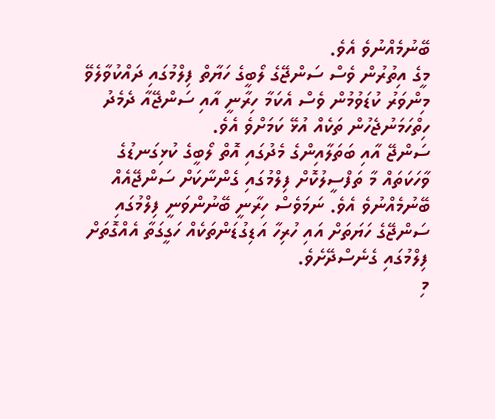ބޭނުމެއްނުވެ އެވެ.
މީގެ އިތުރުން ވެސް ސަންޖޭގެ ލޯބީގެ ހަޔާތް ފިލްމުގައި ދައްކުވާލެވޭ މިންވަރު ކުޑަވުމުން ވެސް އެކަމާ ހިރާނީ އާއި ސަންޖޭއާ ދެމެދު ހިތްހަމަނުޖެހުން ތަކެއް އުޅޭ ކަމަށްވެ އެވެ.
ސަންޖޭ އާއި ބަތަލާއިންގެ މެދުގައި އޮތް ލޯބީގެ ކުޅިގަނޑުގެ ވާހަކަތައް މާ ތަފްސީލުކޮށް ފިލްމުގައި ގެންނާކަށް ސަންޖޭއެއް ބޭނުމެއްނުވެ އެވެ. ނަމަވެސް ހިރާނީ ބޭނުންވަނީ ފިލްމުގައި ސަންޖޭގެ ހަޔަތަށް އައި ހުރިހާ އަޑިގުޑަންތަކެއް ހަގީގަތާ އެއްގޮތަށް ފިލްމުގައި ގެނެސްދޭށެވެ.
މި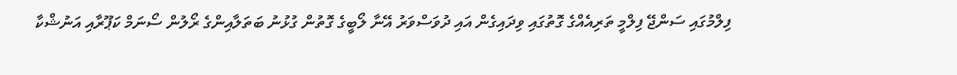ފިލްމުގައި ސަންޖޭ ފިލްމީ ތަރިއެއްގެ ގޮތުގައި ވިދައިގެން އައި ދުވަސްވަރު އޭނާ ލޯބީގެ ގޮތުން ގުޅުނު ބަތަލާއިންގެ ރޯލުން ސޯނަމް ކަޕޫރާއި އަނުޝްކާ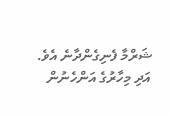ޝަރްމާ ފެނިގެންދާނެ އެވެ. އަދި މިހާރުގެ އަންހެނުން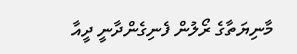މާނިޔަތާގެ ރޯލުން ފެނިގެންދާނީ ދީއާ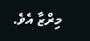މިރްޒާ އެވެ.